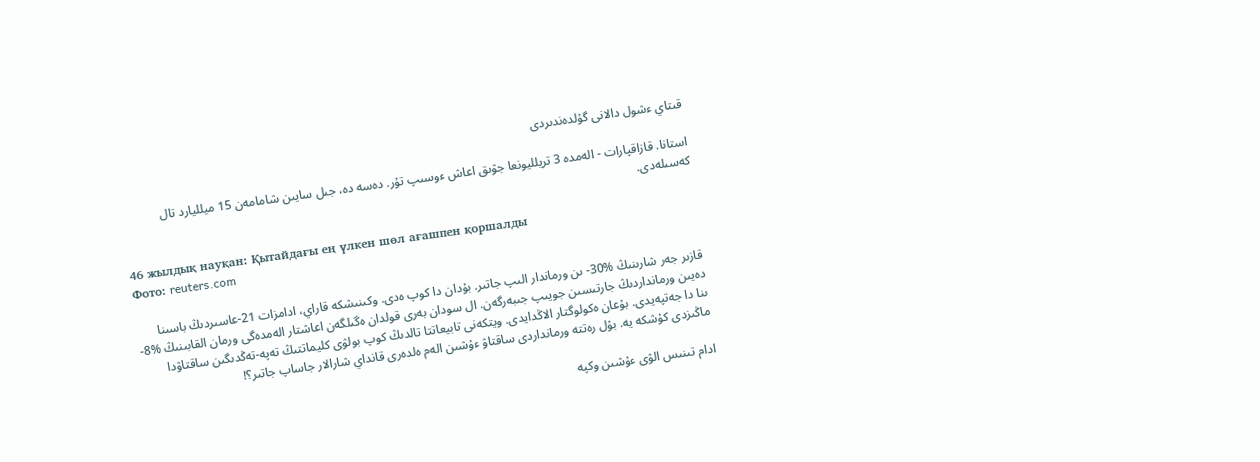قىتاي ءشول دالانى گۇلدەندىردى

استانا. قازاقپارات - الەمدە 3 تريلليونعا جۋىق اعاش ءوسىپ تۇر. دەسە دە، جىل سايىن شامامەن 15 ميلليارد تال كەسىلەدى.

46 жылдық науқан: Қытайдағы ең үлкен шөл ағашпен қоршалды
Фото: reuters.com

قازىر جەر شارىنىڭ %30- ىن ورماندار الىپ جاتىر. بۇدان دا كوپ ەدى. وكىنىشكە قاراي، ادامزات 21-عاسىردىڭ باسىنا دەيىن ورمانداردىڭ جارتىسىن جويىپ جىبەرگەن. ال سودان بەرى قولدان ەگىلگەن اعاشتار الەمدەگى ورمان القابىنىڭ %8- ىنا دا جەتپەيدى. بۇعان ەكولوگتار الاڭدايدى. ويتكەنى تابيعاتتا تالدىڭ كوپ بولۋى كليماتتىڭ تەپە-تەڭدىگىن ساقتاۋدا ماڭىزدى كۇشكە يە. بۇل رەتتە ورمانداردى ساقتاۋ ءۇشىن الەم ەلدەرى قانداي شارالار جاساپ جاتىر؟!

ادام تىنىس الۋى ءۇشىن وكپە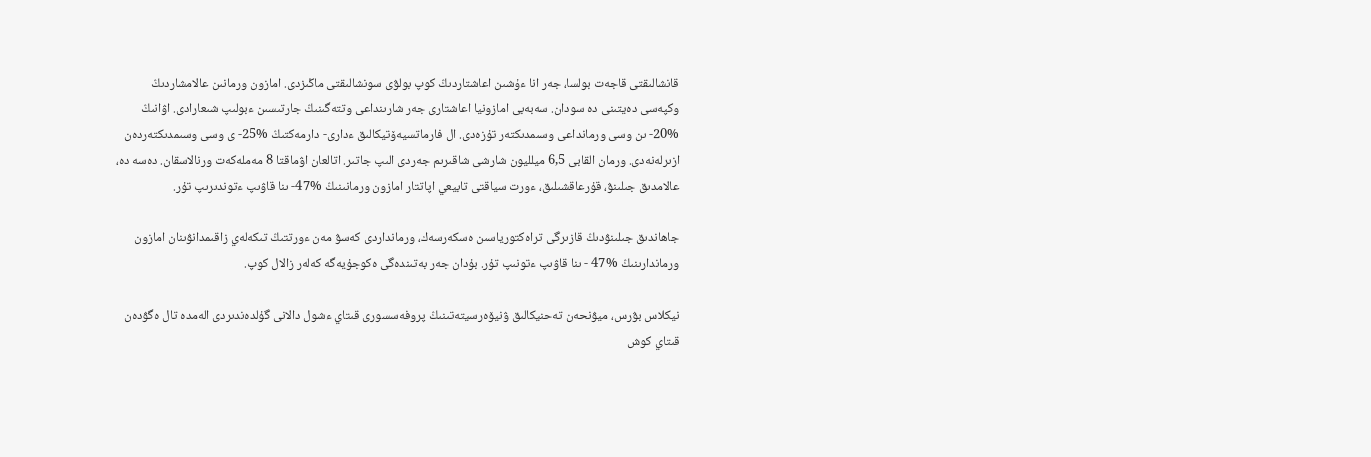قانشالىقتى قاجەت بولسا، جەر انا ءۇشىن اعاشتاردىڭ كوپ بولۋى سونشالىقتى ماڭىزدى. امازون ورمانىن عالامشاردىڭ وكپەسى دەيتىنى دە سودان. سەبەبى امازونيا اعاشتارى جەر شارىنداعى وتتەگىنىڭ جارتىسىن ءبولىپ شىعارادى. اۋانىڭ %20- ىن وسى ورمانداعى وسىمدىكتەر تۇزەدى. ال فارماتسيەۆتيكالىق ءدارى- دارمەكتىڭ %25- ى وسى وسىمدىكتەردەن ازىرلەنەدى. ورمان القابى 6,5 ميلليون شارشى شاقىرىم جەردى الىپ جاتىر. اتالعان اۋماقتا 8 مەملەكەت ورنالاسقان. دەسە دە، عالامدىق جىلىنۋ، قۇرعاقشىلىق، ءورت سياقتى تابيعي اپاتتار امازون ورمانىنىڭ %47- ىنا قاۋىپ ءتوندىرىپ تۇر.

جاھاندىق جىلىنۋدىڭ قازىرگى تراەكتورياسىن ەسكەرسەك، ورمانداردى كەسۋ مەن ءورتتىڭ تىكەلەي زاقىمدانۋىنان امازون ورماندارىنىڭ %47 - ىنا قاۋىپ ءتونىپ تۇر. بۇدان جەر بەتىندەگى ەكوجۇيەگە كەلەر زالال كوپ.

نيكلاس بۋرس، ميۋنحەن تەحنيكالىق ۋنيۆەرسيتەتىنىڭ پروفەسسورى قىتاي ءشول دالانى گۇلدەندىردى الەمدە تال ەگۋدەن قىتاي كوش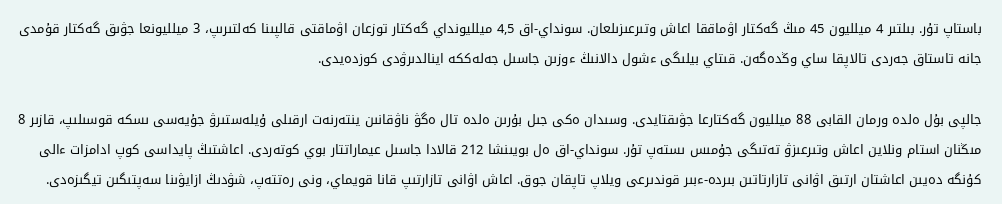باستاپ تۇر. بىلتىر 4 ميلليون 45 مىڭ گەكتار اۋماققا اعاش وتىرعىزىلعان. سونداي-اق 4,5 ميلليونداي گەكتار توزعان اۋماقتى قالپىنا كەلتىرىپ، 3 ميلليونعا جۋىق گەكتار قۇمدى جانە تاستاق جەردى تالاپقا ساي وڭدەگەن. قىتاي بيلىگى ءشول دالانىڭ ءوزىن جاسىل جەلەككە اينالدىرۋدى كوزدەيدى.

جالپى بۇل ەلدە ورمان القابى 88 ميلليون گەكتارعا جۋىقتايدى. وسىدان ەكى جىل بۇرىن ەلدە تال ەگۋ ناۋقانىن ينتەرنەت ارقىلى ۇيلەستىرۋ جۇيەسى ىسكە قوسىلىپ، قازىر 8 مىڭنان استام ونلاين اعاش وتىرعىزۋ تەتىگى جۇمىس ىستەپ تۇر. سونداي-اق ەل بويىنشا 212 قالادا جاسىل عيماراتتار بوي كوتەردى. اعاشتىڭ پايداسى كوپ ادامزات ءالى كۇنگە دەيىن اعاشتان ارتىق اۋانى تازارتاتىن بىردە-ءبىر قوندىرعى ويلاپ تاپقان جوق. اعاش اۋانى تازارتىپ قانا قويماي، ونى رەتتەپ، شۋدىڭ ازايۋىنا سەپتىگىن تيگىزەدى.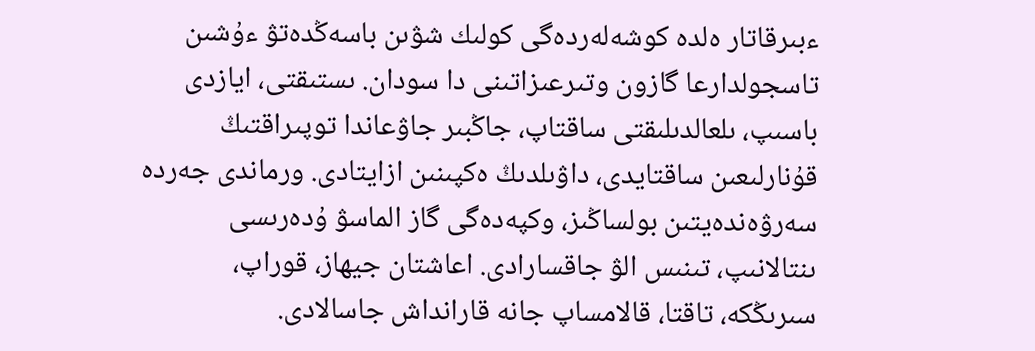ءبىرقاتار ەلدە كوشەلەردەگى كولىك شۋىن باسەڭدەتۋ ءۇشىن تاسجولدارعا گازون وتىرعىزاتىنى دا سودان. ىستىقتى، ايازدى باسىپ، ىلعالدىلىقتى ساقتاپ، جاڭبىر جاۋعاندا توپىراقتىڭ قۇنارلىعىن ساقتايدى، داۋىلدىڭ ەكپىنىن ازايتادى. ورماندى جەردە سەرۋەندەيتىن بولساڭىز، وكپەدەگى گاز الماسۋ ۇدەرىسى ىنتالانىپ، تىنىس الۋ جاقسارادى. اعاشتان جيھاز، قوراپ، سىرىڭكە، تاقتا، قالامساپ جانە قارانداش جاسالادى.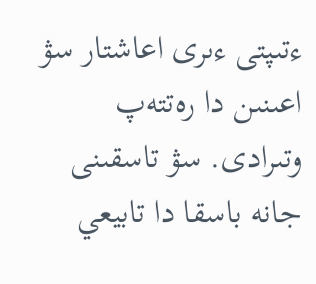ءتىپتى ءىرى اعاشتار سۋ اعىنىن دا رەتتەپ وتىرادى. سۋ تاسقىنى جانە باسقا دا تابيعي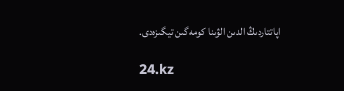اپاتتاردىڭ الدىن الۋىنا كومەگىن تيگىزەدى.

24.kz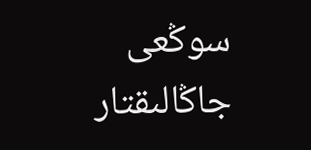سوڭعى جاڭالىقتار